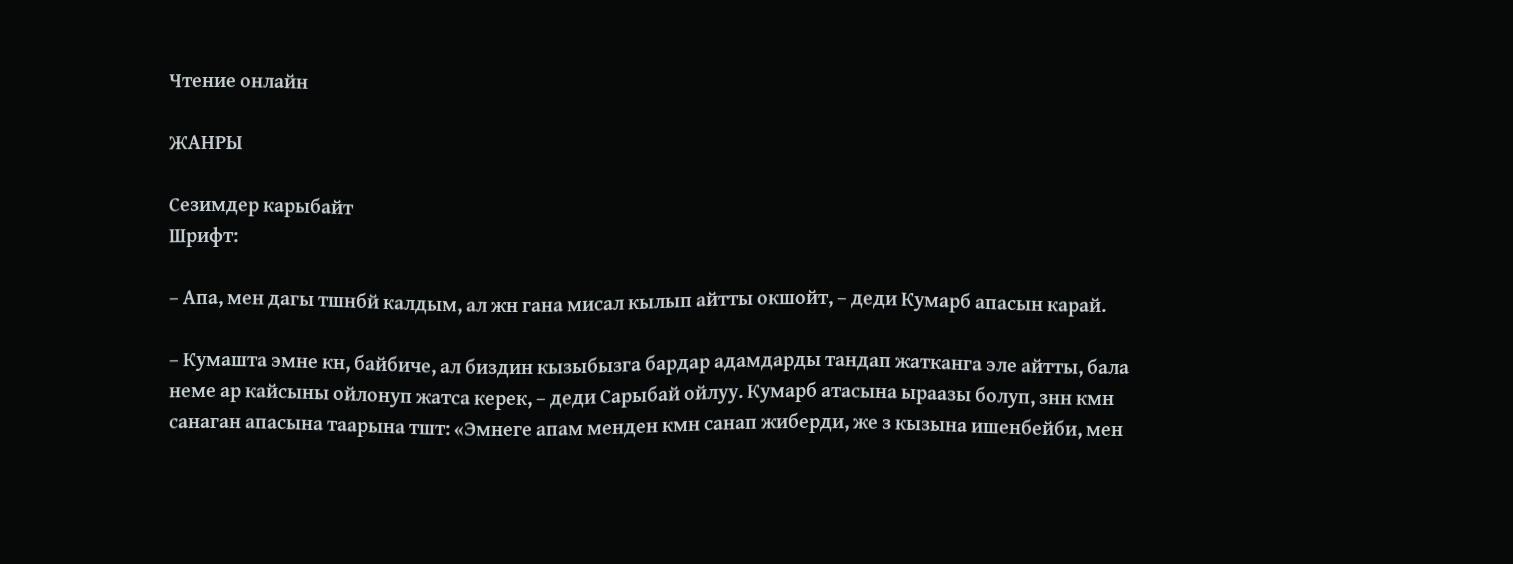Чтение онлайн

ЖАНРЫ

Сезимдер карыбайт
Шрифт:

– Апа, мен дагы тшнбй калдым, ал жн гана мисал кылып айтты окшойт, – деди Кумарб апасын карай.

– Кумашта эмне кн, байбиче, ал биздин кызыбызга бардар адамдарды тандап жатканга эле айтты, бала неме ар кайсыны ойлонуп жатса керек, – деди Сарыбай ойлуу. Кумарб атасына ыраазы болуп, знн кмн санаган апасына таарына тшт: «Эмнеге апам менден кмн санап жиберди, же з кызына ишенбейби, мен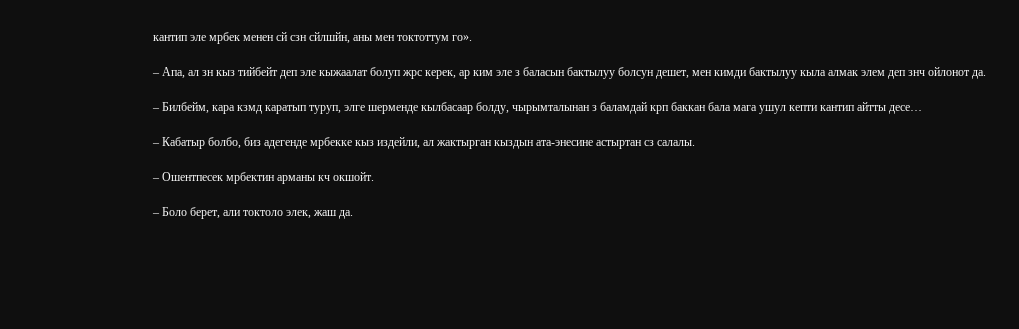кантип эле мрбек менен сй сзн сйлшйн, аны мен токтоттум го».

– Апа, ал зн кыз тийбейт деп эле кыжаалат болуп жрс керек, ар ким эле з баласын бактылуу болсун дешет, мен кимди бактылуу кыла алмак элем деп знч ойлонот да.

– Билбейм, кара кзмд каратып туруп, элге шерменде кылбасаар болду, чырымталынан з баламдай крп баккан бала мага ушул кепти кантип айтты десе…

– Кабатыр болбо, биз адегенде мрбекке кыз издейли, ал жактырган кыздын ата-энесине астыртан сз салалы.

– Ошентпесек мрбектин арманы кч окшойт.

– Боло берет, али токтоло элек, жаш да.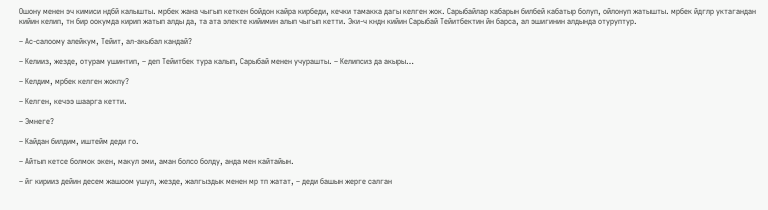Ошону менен эч кимиси ндбй калышты. мрбек жана чыгып кеткен бойдон кайра кирбеди, кечки тамакка дагы келген жок. Сарыбайлар кабарын билбей кабатыр болуп, ойлонуп жатышты. мрбек йдглр уктагандан кийин келип, тн бир оокумда кирип жатып алды да, та ата электе кийимин алып чыгып кетти. Эки-ч кндн кийин Сарыбай Тейитбектин йн барса, ал эшигинин алдында отуруптур.

– Ас-салоому алейкум, Тейит, ал-акыбал кандай?

– Келииз, жезде, отурам ушинтип, – деп Тейитбек тура калып, Сарыбай менен учурашты. – Келипсиз да акыры…

– Келдим, мрбек келген жокпу?

– Келген, кечээ шаарга кетти.

– Эмнеге?

– Кайдан билдим, иштейм деди го.

– Айтып кетсе болмок экен, макул эми, аман болсо болду, анда мен кайтайын.

– йг кирииз дейин десем жашоом ушул, жезде, жалгыздык менен мр тп жатат, – деди башын жерге салган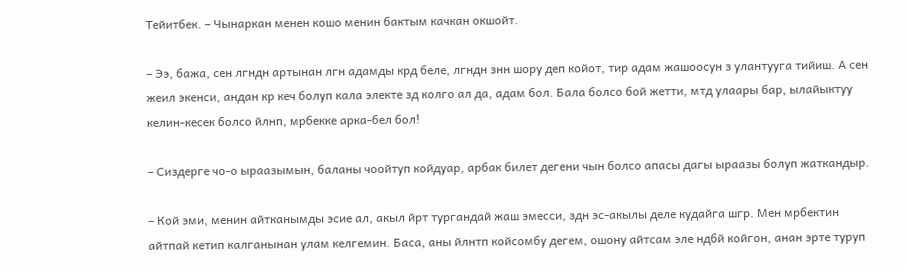Тейитбек. – Чынаркан менен кошо менин бактым качкан окшойт.

– Ээ, бажа, сен лгндн артынан лгн адамды крд беле, лгндн знн шору деп койот, тир адам жашоосун з улантууга тийиш. А сен жеил экенси, андан кр кеч болуп кала электе зд колго ал да, адам бол. Бала болсо бой жетти, мтд улаары бар, ылайыктуу келин-кесек болсо йлнп, мрбекке арка-бел бол!

– Сиздерге чо-о ыраазымын, баланы чоойтуп койдуар, арбак билет дегени чын болсо апасы дагы ыраазы болуп жаткандыр.

– Кой эми, менин айтканымды эсие ал, акыл йрт тургандай жаш эмесси, здн эс-акылы деле кудайга шгр. Мен мрбектин айтпай кетип калганынан улам келгемин. Баса, аны йлнтп койсомбу дегем, ошону айтсам эле ндбй койгон, анан эрте туруп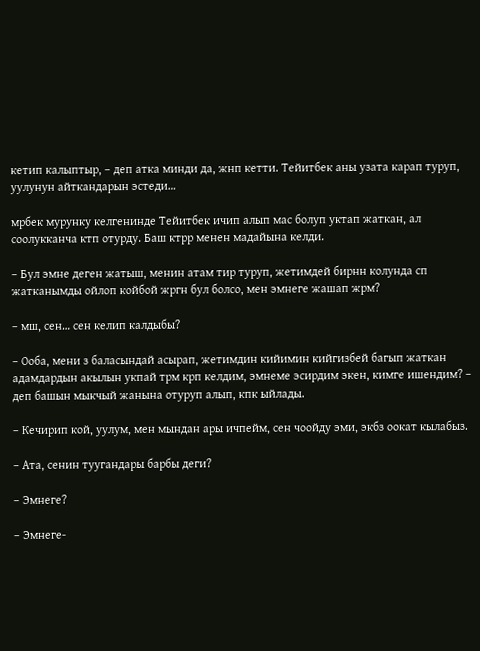кетип калыптыр, – деп атка минди да, жнп кетти. Тейитбек аны узата карап туруп, уулунун айткандарын эстеди…

мрбек мурунку келгенинде Тейитбек ичип алып мас болуп уктап жаткан, ал соолукканча ктп отурду. Баш ктрр менен мадайына келди.

– Бул эмне деген жатыш, менин атам тир туруп, жетимдей бирнн колунда сп жатканымды ойлоп койбой жргн бул болсо, мен эмнеге жашап жрм?

– мш, сен… сен келип калдыбы?

– Ооба, мени з баласындай асырап, жетимдин кийимин кийгизбей багып жаткан адамдардын акылын укпай трм крп келдим, эмнеме эсирдим экен, кимге ишендим? – деп башын мыкчый жанына отуруп алып, кпк ыйлады.

– Кечирип кой, уулум, мен мындан ары ичпейм, сен чоойду эми, экбз оокат кылабыз.

– Ата, сенин туугандары барбы деги?

– Эмнеге?

– Эмнеге-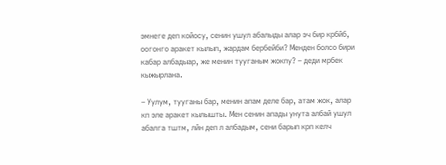эмнеге деп койосу, сенин ушул абалыды алар эч бир крбйб, оогонго аракет кылып, жардам бербейби? Менден болсо бири кабар албадыар, же менин тууганым жокпу? – деди мрбек кыжырлана.

– Уулум, тууганы бар, менин апам деле бар, атам жок, алар кп эле аракет кылышты. Мен сенин апады унута албай ушул абалга тштм, лйн деп л албадым, сени барып крп келч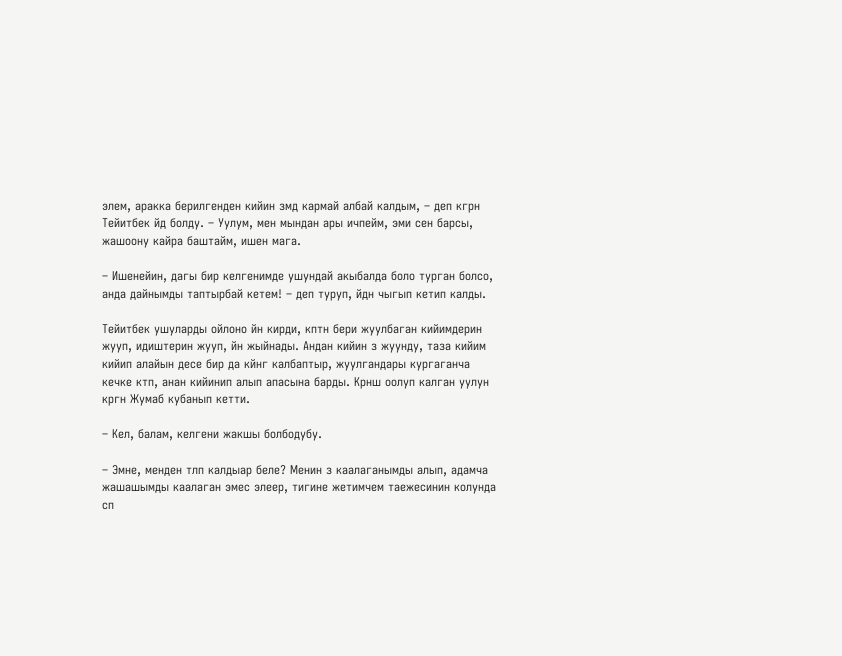элем, аракка берилгенден кийин змд кармай албай калдым, – деп кгрн Тейитбек йд болду. – Уулум, мен мындан ары ичпейм, эми сен барсы, жашоону кайра баштайм, ишен мага.

– Ишенейин, дагы бир келгенимде ушундай акыбалда боло турган болсо, анда дайнымды таптырбай кетем! – деп туруп, йдн чыгып кетип калды.

Тейитбек ушуларды ойлоно йн кирди, кптн бери жуулбаган кийимдерин жууп, идиштерин жууп, йн жыйнады. Андан кийин з жуунду, таза кийим кийип алайын десе бир да кйнг калбаптыр, жуулгандары кургаганча кечке ктп, анан кийинип алып апасына барды. Крнш оолуп калган уулун кргн Жумаб кубанып кетти.

– Кел, балам, келгени жакшы болбодубу.

– Эмне, менден тлп калдыар беле? Менин з каалаганымды алып, адамча жашашымды каалаган эмес элеер, тигине жетимчем таежесинин колунда сп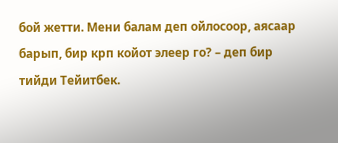бой жетти. Мени балам деп ойлосоор, аясаар барып, бир крп койот элеер го? – деп бир тийди Тейитбек.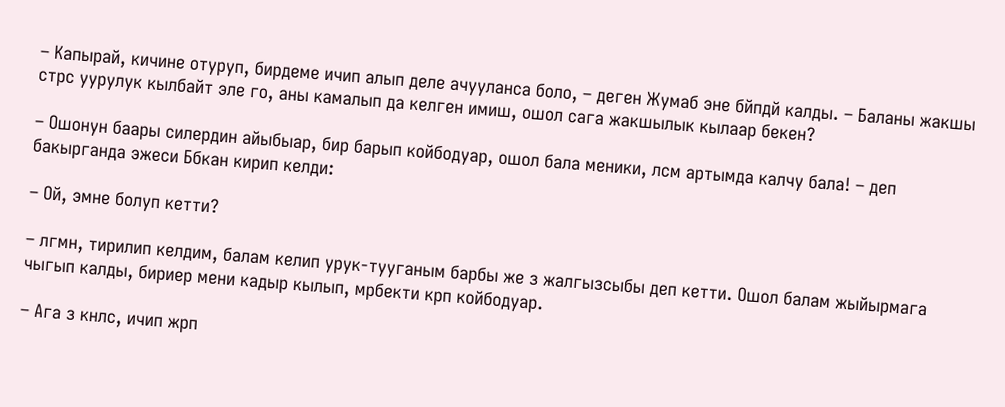– Капырай, кичине отуруп, бирдеме ичип алып деле ачууланса боло, – деген Жумаб эне бйпдй калды. – Баланы жакшы стрс уурулук кылбайт эле го, аны камалып да келген имиш, ошол сага жакшылык кылаар бекен?

– Ошонун баары силердин айыбыар, бир барып койбодуар, ошол бала меники, лсм артымда калчу бала! – деп бакырганда эжеси Ббкан кирип келди:

– Ой, эмне болуп кетти?

– лгмн, тирилип келдим, балам келип урук-тууганым барбы же з жалгызсыбы деп кетти. Ошол балам жыйырмага чыгып калды, бириер мени кадыр кылып, мрбекти крп койбодуар.

– Ага з кнлс, ичип жрп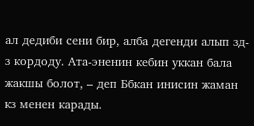ал дедиби сени бир, алба дегенди алып зд-з кордоду. Ата-эненин кебин уккан бала жакшы болот, – деп Ббкан инисин жаман кз менен карады.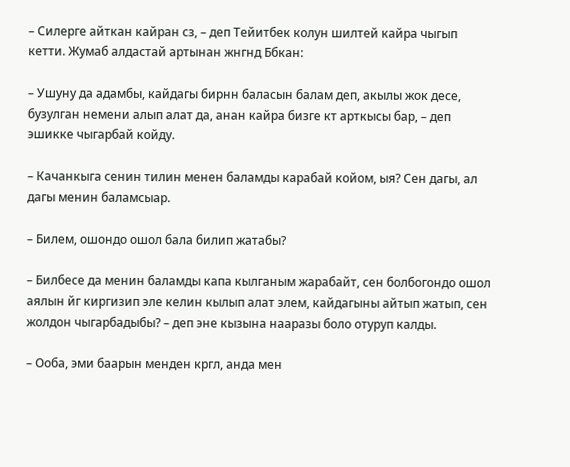– Силерге айткан кайран сз, – деп Тейитбек колун шилтей кайра чыгып кетти. Жумаб алдастай артынан жнгнд Ббкан:

– Ушуну да адамбы, кайдагы бирнн баласын балам деп, акылы жок десе, бузулган немени алып алат да, анан кайра бизге кт арткысы бар, – деп эшикке чыгарбай койду.

– Качанкыга сенин тилин менен баламды карабай койом, ыя? Сен дагы, ал дагы менин баламсыар.

– Билем, ошондо ошол бала билип жатабы?

– Билбесе да менин баламды капа кылганым жарабайт, сен болбогондо ошол аялын йг киргизип эле келин кылып алат элем, кайдагыны айтып жатып, сен жолдон чыгарбадыбы? – деп эне кызына нааразы боло отуруп калды.

– Ооба, эми баарын менден кргл, анда мен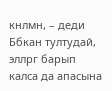кнлмн, – деди Ббкан тултудай, эллрг барып калса да апасына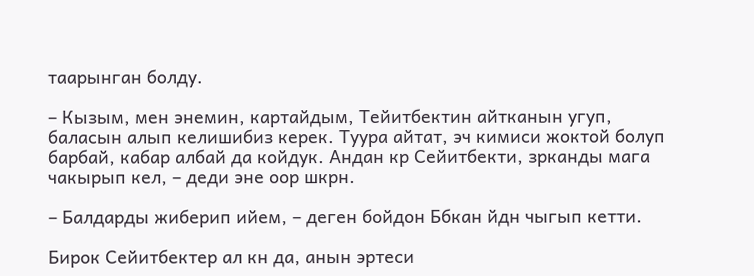таарынган болду.

– Кызым, мен энемин, картайдым, Тейитбектин айтканын угуп, баласын алып келишибиз керек. Туура айтат, эч кимиси жоктой болуп барбай, кабар албай да койдук. Андан кр Сейитбекти, зрканды мага чакырып кел, – деди эне оор шкрн.

– Балдарды жиберип ийем, – деген бойдон Ббкан йдн чыгып кетти.

Бирок Сейитбектер ал кн да, анын эртеси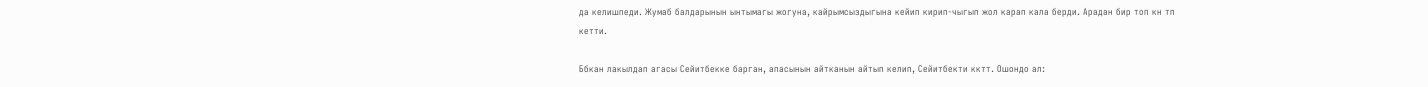да келишпеди. Жумаб балдарынын ынтымагы жогуна, кайрымсыздыгына кейип кирип-чыгып жол карап кала берди. Арадан бир топ кн тп кетти.

Ббкан лакылдап агасы Сейитбекке барган, апасынын айтканын айтып келип, Сейитбекти кктт. Ошондо ал: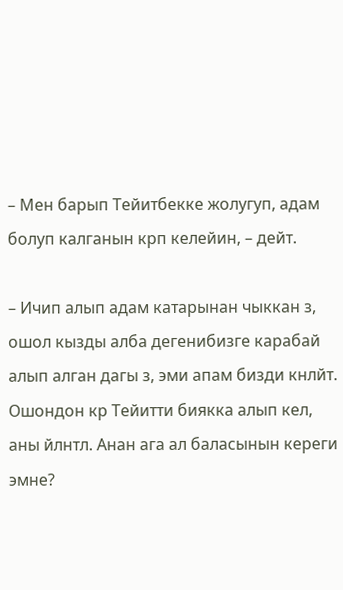– Мен барып Тейитбекке жолугуп, адам болуп калганын крп келейин, – дейт.

– Ичип алып адам катарынан чыккан з, ошол кызды алба дегенибизге карабай алып алган дагы з, эми апам бизди кнлйт. Ошондон кр Тейитти биякка алып кел, аны йлнтл. Анан ага ал баласынын кереги эмне?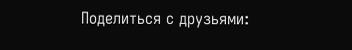Поделиться с друзьями: